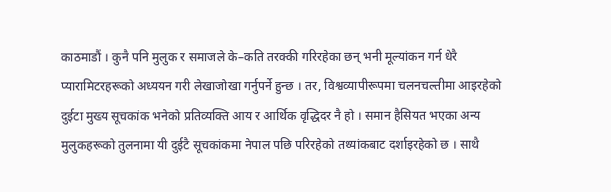काठमाडौं । कुनै पनि मुलुक र समाजले के–कति तरक्की गरिरहेका छन् भनी मूल्यांकन गर्न धेरै प्यारामिटरहरूको अध्ययन गरी लेखाजोखा गर्नुपर्ने हुन्छ । तर, विश्वव्यापीरूपमा चलनचल्तीमा आइरहेको दुईटा मुख्य सूचकांक भनेको प्रतिव्यक्ति आय र आर्थिक वृद्धिदर नै हो । समान हैसियत भएका अन्य मुलुकहरूको तुलनामा यी दुईटै सूचकांकमा नेपाल पछि परिरहेको तथ्यांकबाट दर्शाइरहेको छ । साथै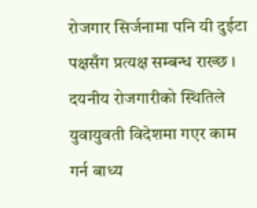रोजगार सिर्जनामा पनि यी दुईटा पक्षसँग प्रत्यक्ष सम्बन्ध राख्छ । दयनीय रोजगारीको स्थितिले युवायुवती विदेशमा गएर काम गर्न बाध्य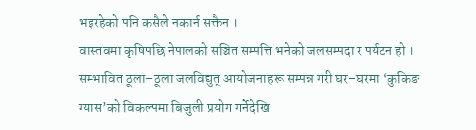भइरहेको पनि कसैले नकार्न सक्तैन ।
वास्तवमा कृषिपछि नेपालको सञ्चित सम्पत्ति भनेको जलसम्पदा र पर्यटन हो । सम्भावित ठूला–ठूला जलविद्युत् आयोजनाहरू सम्पन्न गरी घर–घरमा ‘कुकिङ ग्यास’को विकल्पमा बिजुली प्रयोग गर्नेदेखि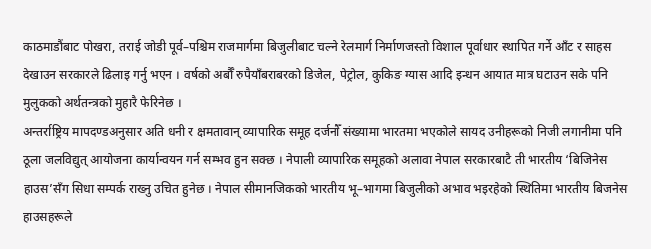काठमाडौंबाट पोखरा, तराई जोडी पूर्व–पश्चिम राजमार्गमा बिजुलीबाट चल्ने रेलमार्ग निर्माणजस्तो विशाल पूर्वाधार स्थापित गर्ने आँट र साहस देखाउन सरकारले ढिलाइ गर्नु भएन । वर्षको अर्बौँ रुपैयाँबराबरको डिजेल, पेट्रोल, कुकिङ ग्यास आदि इन्धन आयात मात्र घटाउन सके पनि मुलुकको अर्थतन्त्रको मुहारै फेरिनेछ ।
अन्तर्राष्ट्रिय मापदण्डअनुसार अति धनी र क्षमतावान् व्यापारिक समूह दर्जनौँ संख्यामा भारतमा भएकोले सायद उनीहरूको निजी लगानीमा पनि ठूला जलविद्युत् आयोजना कार्यान्वयन गर्न सम्भव हुन सक्छ । नेपाली व्यापारिक समूहको अलावा नेपाल सरकारबाटै ती भारतीय ‘बिजिनेस हाउस’सँग सिधा सम्पर्क राख्नु उचित हुनेछ । नेपाल सीमानजिकको भारतीय भू–भागमा बिजुलीको अभाव भइरहेको स्थितिमा भारतीय बिजनेस हाउसहरूले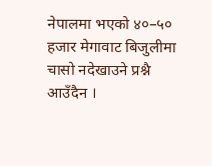नेपालमा भएको ४०–५० हजार मेगावाट बिजुलीमा चासो नदेखाउने प्रश्नै आउँदैन ।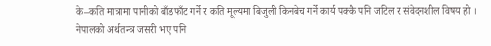के–कति मात्रामा पानीको बाँडफाँट गर्ने र कति मूल्यमा बिजुली किनबेच गर्ने कार्य पक्कै पनि जटिल र संवेदनशील विषय हो । नेपालको अर्थतन्त्र जसरी भए पनि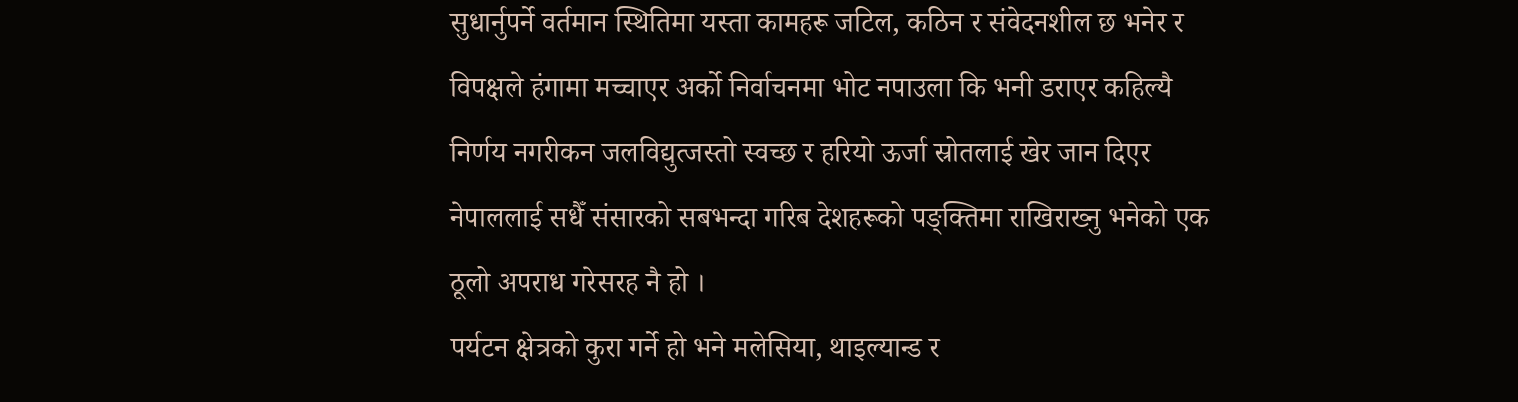सुधार्नुपर्ने वर्तमान स्थितिमा यस्ता कामहरू जटिल, कठिन र संवेदनशील छ भनेर र विपक्षले हंगामा मच्चाएर अर्को निर्वाचनमा भोट नपाउला कि भनी डराएर कहिल्यै निर्णय नगरीकन जलविद्युत्जस्तो स्वच्छ र हरियो ऊर्जा स्रोतलाई खेर जान दिएर नेपाललाई सधैँ संसारको सबभन्दा गरिब देशहरूको पङ्क्तिमा राखिराख्नु भनेको एक ठूलो अपराध गरेसरह नै हो ।
पर्यटन क्षेत्रको कुरा गर्ने हो भने मलेसिया, थाइल्यान्ड र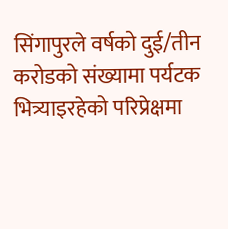सिंगापुरले वर्षको दुई/तीन करोडको संख्यामा पर्यटक भित्र्याइरहेको परिप्रेक्षमा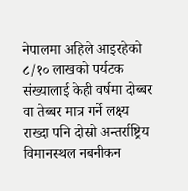नेपालमा अहिले आइरहेको ८/१० लाखको पर्यटक संख्यालाई केही वर्षमा दोब्बर वा तेब्बर मात्र गर्ने लक्ष्य राख्दा पनि दोस्रो अन्तर्राष्ट्रिय विमानस्थल नबनीकन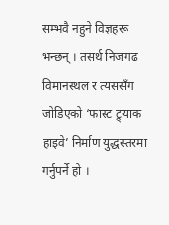सम्भवै नहुने विज्ञहरू भन्छन् । तसर्थ निजगढ विमानस्थल र त्यससँग जोडिएको ‘फास्ट ट्र्याक हाइवे’ निर्माण युद्धस्तरमा गर्नुपर्ने हो ।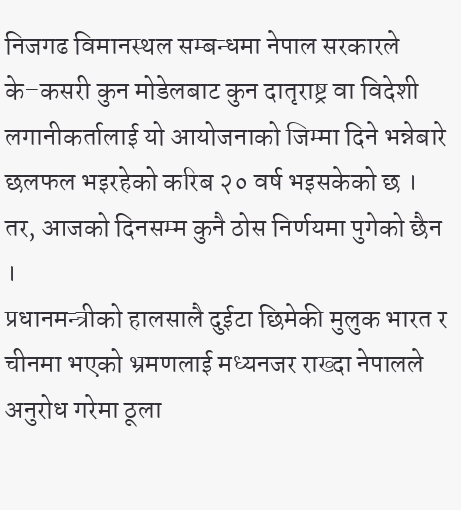निजगढ विमानस्थल सम्बन्धमा नेपाल सरकारले के–कसरी कुन मोडेलबाट कुन दातृराष्ट्र वा विदेशी लगानीकर्तालाई यो आयोजनाको जिम्मा दिने भन्नेबारे छलफल भइरहेको करिब २० वर्ष भइसकेको छ । तर, आजको दिनसम्म कुनै ठोस निर्णयमा पुगेको छैन ।
प्रधानमन्त्रीको हालसालै दुईटा छिमेकी मुलुक भारत र चीनमा भएको भ्रमणलाई मध्यनजर राख्दा नेपालले अनुरोध गरेमा ठूला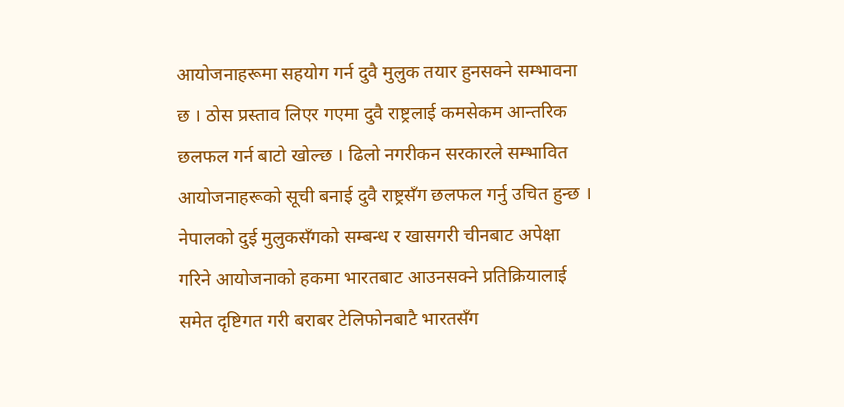आयोजनाहरूमा सहयोग गर्न दुवै मुलुक तयार हुनसक्ने सम्भावना छ । ठोस प्रस्ताव लिएर गएमा दुवै राष्ट्रलाई कमसेकम आन्तरिक छलफल गर्न बाटो खोल्छ । ढिलो नगरीकन सरकारले सम्भावित आयोजनाहरूको सूची बनाई दुवै राष्ट्रसँग छलफल गर्नु उचित हुन्छ । नेपालको दुई मुलुकसँगको सम्बन्ध र खासगरी चीनबाट अपेक्षा गरिने आयोजनाको हकमा भारतबाट आउनसक्ने प्रतिक्रियालाई समेत दृष्टिगत गरी बराबर टेलिफोनबाटै भारतसँग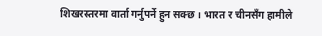शिखरस्तरमा वार्ता गर्नुपर्ने हुन सक्छ । भारत र चीनसँग हामीले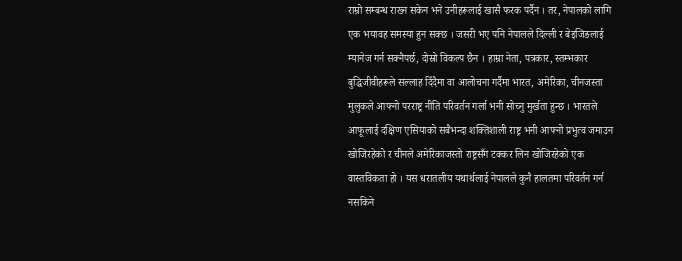राम्रो सम्बन्ध राख्न सकेन भने उनीहरूलाई खासै फरक पर्दैन । तर, नेपालको लागि एक भयावह समस्या हुन सक्छ । जसरी भए पनि नेपालले दिल्ली र बेइजिङलाई म्यानेज गर्न सक्नैपर्छ, दोस्रो विकल्प छैन । हाम्रा नेता, पत्रकार, स्तम्भकार बुद्धिजीवीहरूले सल्लाह दिँदैमा वा आलोचना गर्दैमा भारत, अमेरिका, चीनजस्ता मुलुकले आफ्नो परराष्ट्र नीति परिवर्तन गर्ला भनी सोच्नु मुर्खता हुन्छ । भारतले आफूलाई दक्षिण एसियाको सबैभन्दा शक्तिशाली राष्ट्र भनी आफ्नो प्रभुत्व जमाउन खोजिरहेको र चीनले अमेरिकाजस्तो राष्ट्रसँग टक्कर लिन खोजिरहेको एक वास्तविकता हो । यस धरातलीय यथार्थलाई नेपालले कुनै हालतमा परिवर्तन गर्न नसकिने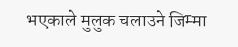भएकाले मुलुक चलाउने जिम्मा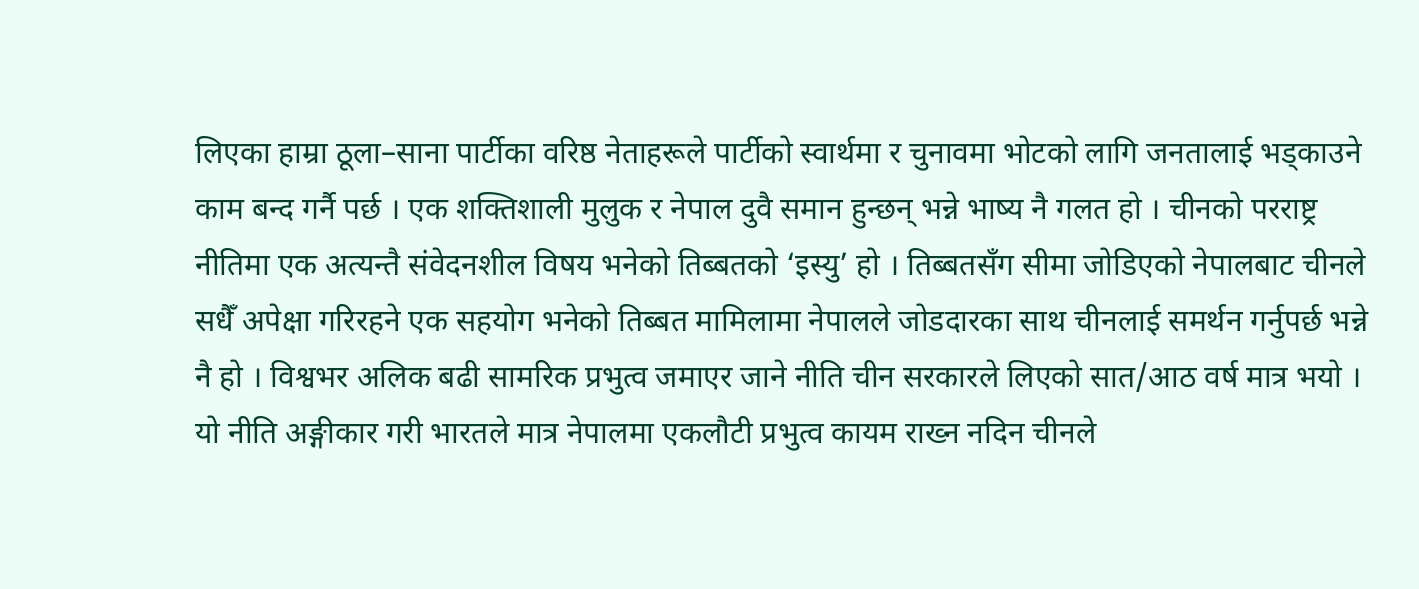लिएका हाम्रा ठूला–साना पार्टीका वरिष्ठ नेताहरूले पार्टीको स्वार्थमा र चुनावमा भोटको लागि जनतालाई भड्काउने काम बन्द गर्नै पर्छ । एक शक्तिशाली मुलुक र नेपाल दुवै समान हुन्छन् भन्ने भाष्य नै गलत हो । चीनको परराष्ट्र नीतिमा एक अत्यन्तै संवेदनशील विषय भनेको तिब्बतको ‘इस्यु’ हो । तिब्बतसँग सीमा जोडिएको नेपालबाट चीनले सधैँ अपेक्षा गरिरहने एक सहयोग भनेको तिब्बत मामिलामा नेपालले जोडदारका साथ चीनलाई समर्थन गर्नुपर्छ भन्ने नै हो । विश्वभर अलिक बढी सामरिक प्रभुत्व जमाएर जाने नीति चीन सरकारले लिएको सात/आठ वर्ष मात्र भयो । यो नीति अङ्गीकार गरी भारतले मात्र नेपालमा एकलौटी प्रभुत्व कायम राख्न नदिन चीनले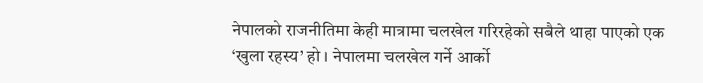नेपालको राजनीतिमा केही मात्रामा चलखेल गरिरहेको सबैले थाहा पाएको एक ‘खुला रहस्य’ हो । नेपालमा चलखेल गर्ने आर्को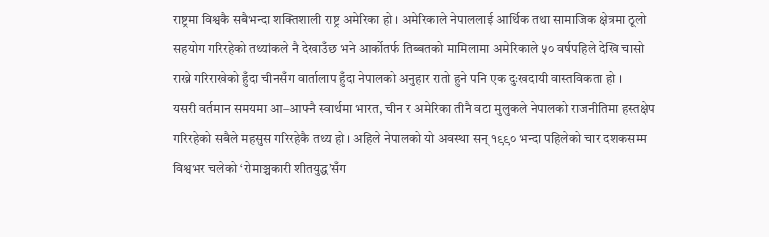राष्ट्रमा विश्वकै सबैभन्दा शक्तिशाली राष्ट्र अमेरिका हो । अमेरिकाले नेपाललाई आर्थिक तथा सामाजिक क्षेत्रमा ठूलो सहयोग गरिरहेको तथ्यांकले नै देखाउँछ भने आर्कोतर्फ तिब्बतको मामिलामा अमेरिकाले ५० वर्षपहिले देखि चासो राख्ने गरिराखेको हुँदा चीनसँग वार्तालाप हुँदा नेपालको अनुहार रातो हुने पनि एक दुःखदायी वास्तविकता हो ।
यसरी वर्तमान समयमा आ–आफ्नै स्वार्थमा भारत, चीन र अमेरिका तीनै वटा मुलुकले नेपालको राजनीतिमा हस्तक्षेप गरिरहेको सबैले महसुस गरिरहेकै तथ्य हो । अहिले नेपालको यो अवस्था सन् १९९० भन्दा पहिलेको चार दशकसम्म विश्वभर चलेको ‘रोमाञ्चकारी शीतयुद्ध’सँग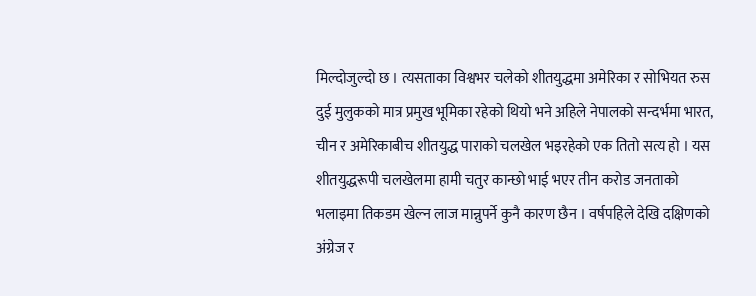मिल्दोजुल्दो छ । त्यसताका विश्वभर चलेको शीतयुद्धमा अमेरिका र सोभियत रुस दुई मुलुकको मात्र प्रमुख भूमिका रहेको थियो भने अहिले नेपालको सन्दर्भमा भारत, चीन र अमेरिकाबीच शीतयुद्ध पाराको चलखेल भइरहेको एक तितो सत्य हो । यस शीतयुद्धरूपी चलखेलमा हामी चतुर कान्छो भाई भएर तीन करोड जनताको भलाइमा तिकडम खेल्न लाज मान्नुपर्ने कुनै कारण छैन । वर्षपहिले देखि दक्षिणको अंग्रेज र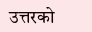उत्तरको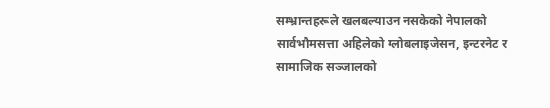सम्भ्रान्तहरूले खलबल्याउन नसकेको नेपालको सार्वभौमसत्ता अहिलेको ग्लोबलाइजेसन, इन्टरनेट र सामाजिक सञ्जालको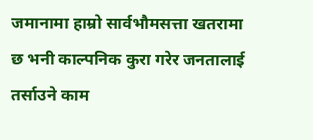जमानामा हाम्रो सार्वभौमसत्ता खतरामा छ भनी काल्पनिक कुरा गरेर जनतालाई तर्साउने काम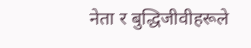नेता र बुद्धिजीवीहरूले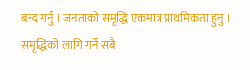बन्द गर्नु । जनताको समृद्धि एकमात्र प्राथमिकता हुनु । समृद्धिको लागि गर्ने सबै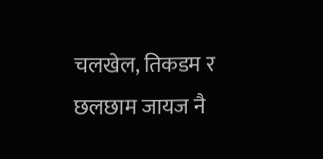चलखेल, तिकडम र छलछाम जायज नै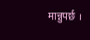मान्नुपर्छ ।